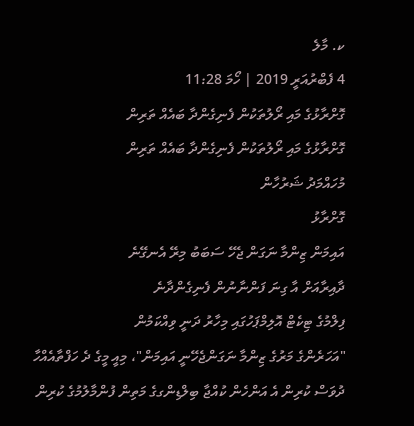ކ. މާލެ
4 ފެބްރުއަރީ 2019 | ހޯމަ 11:28
ގޮށްރާޅުގެ މައި ރޯލުތަކުން ފެނިގެންދާ ބައެއް ތަރިން
ގޮށްރާޅުގެ މައި ރޯލުތަކުން ފެނިގެންދާ ބައެއް ތަރިން
މުހައްމަދު ޝަރުހާން
ގޮށްރާޅު
އައިމަން ޒިންމާ ނަގަން ޖެހޭ ސަބަބު މިރޭ އެނގޭނެ
ދާއިރާއަށް އާ ގިނަ ފަންނާނުން ފެނިގެންދާނެ
ފިލްމުގެ ޓިކެޓް އޮލިމްޕަހުގައި މިހާރު ދަނީ ވިއްކަމުން
"އަހަރެންގެ މަރުގެ ޒިންމާ ނަގަންޖެހޭނީ އައިމަން"، މިއީ މީގެ ދެ ހަފްތާއެއްހާ ދުވަސް ކުރިން އެ އަންހެން ކުއްޖާ ބިލްޑިންގގެ މަތިން ފުންމާލުމުގެ ކުރިން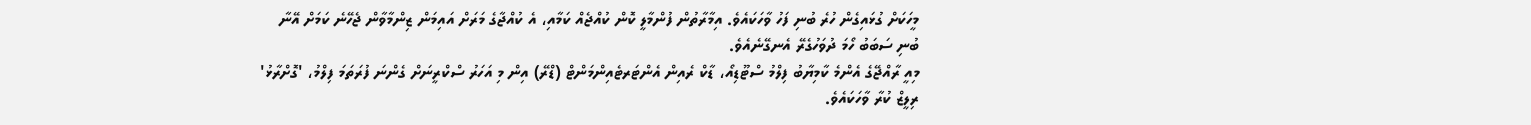މީހަކަށް ގުޅައިގެން ހުރެ ބުނި ފަހު ވާހަކައެވެ. އިމާރާތުން ފުންމާލީ ކޮން ކުއްޖެއް ކަމާއި، އެ ކުއްޖާގެ މަރަށް އައިމަން ޒިންމާވާން ޖެހޭނެ ކަމަށް އޭނާ ބުނި ސަބަބު ހޯމަ ދުވަހުގެރޭ އެނގޭނެއެވެ.
މިއީ ރާއްޖޭގެ އެންމެ ކާމިޔާބު ފިލްމު ސްޓޫޑިއޯ، ޑާކް ރެއިން އެންޓަރޓެއިންމަންޓް (ޑްރޭ) އިން މި އަހަރު ސްކްރީނަށް ގެންނަ ފުރަތަމަ ފިލްމު، 'ގޮށްރާޅު' ރިލީޒް ކުރާ ވާހަކައެވެ.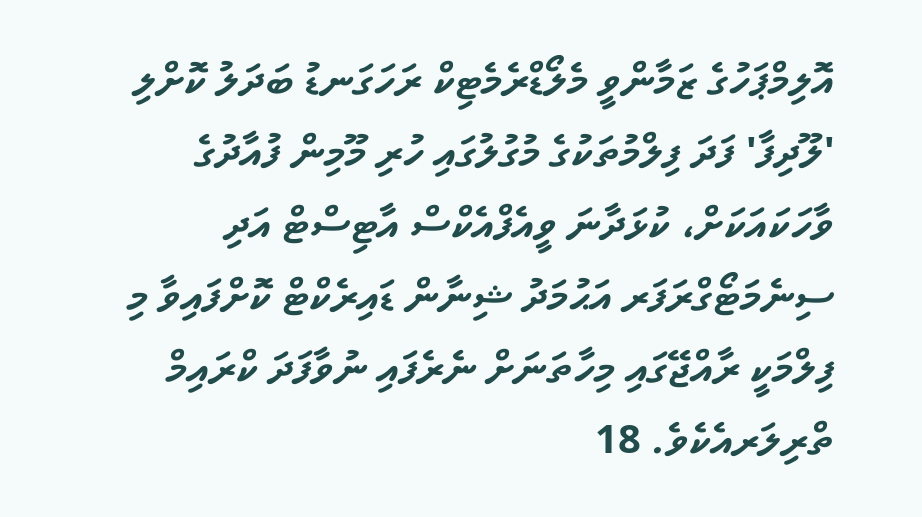އޮލިމްޕަހުގެ ޒަމާންވީ މެލޯޑްރެމެޓިކް ރަހަގަނޑު ބަދަލު ކޮށްލި 'ލޫދިފާ' ފަދަ ފިލްމުތަކުގެ މުގުލުގައި ހުރި މޫމިން ފުއާދުގެ ވާހަކައަކަށް، ކުޅަދާނަ ވީއެފްއެކްސް އާޓިސްޓް އަދި ސިނެމަޓޯގްރަފަރ އަޙުމަދު ޝިނާން ޑައިރެކްޓް ކޮށްފައިވާ މި ފިލްމަކީ ރާއްޖޭގައި މިހާތަނަށް ނެރެފައި ނުވާފަދަ ކްރައިމް ތްރިލަރއެކެވެ. 18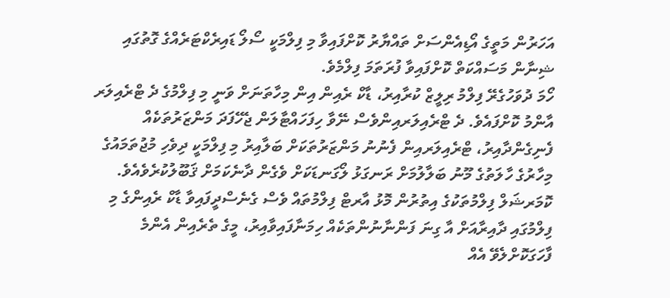އަހަރުން މަތީގެ އޯޑިއެންސަށް ތައްޔާރު ކޮށްފައިވާ މި ފިލްމަކީ ސޯލޯ ޑައިރެކްޓަރެއްގެ ގޮތުގައި ޝިނާން މަސައްކަތް ކޮށްފައިވާ ފުރަތަމަ ފިލްމެވެ.
ހޯމަ ދުވަހުގެރޭ ފިލްމު ރިލީޒް ކުރާއިރު، ޑާކް ރެއިން އިން މިހާތަނަށް ވަނީ މި ފިލްމުގެ ދެ ޓްރެއިލަރ އާންމު ކޮށްފައެވެ. ދެ ޓްރެއިލަރއިންވެސް ނޭވާ ހިފަހައްޓާލަން ޖެހޭފަދަ މަންޒަރުތަކެއް ފެނިގެންދާއިރު، ޓްރެއިލަރއިން ފެނުނު މަންޒަރުތަކަށް ބަލާއިރު މި ފިލްމަކީ ދިވެހި މުޖުތަމައުގެ މިހާރުގެ ހާލަތުގެ މޫނު ބަލާލުމަށް ރަނގަޅު ލޯގަނޑަކަށް ވެގެން ދާނެކަމަށް ޤަބޫލުކުރެވެއެވެ.
ކޮމަރޝަލް ފިލްމުތަކުގެ އިތުރުން މޮޅު އާރޓް ފިލްމުތައް ވެސް ގެނެސްދީފައިވާ ޑާކް ރެއިންގެ މި ފިލްމުގައި ދާއިރާއަށް އާ ގިނަ ފަންނާނުންތަކެއް ހިމަނާފައިވާއިރު، މީގެ ތެރެއިން އެންމެ ފާހަގަކޮށްލެވޭ އެއް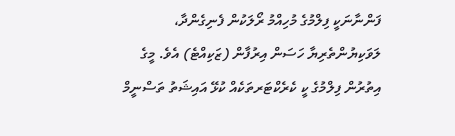ފަންނާނަކީ ފިލްމުގެ މުހިއްމު ރޯލަކުން ފެނިގެންދާ، ލަވަކިޔުންތެރިޔާ ހަސަން އިރުފާން (ޒަކިއްޓެ) އެވެ. މީގެ އިތުރުން ފިލްމުގެ ކީ ކެރެކްޓަރތަކެއް ކުޅޭ އައިޝަތު ތަސްނީމް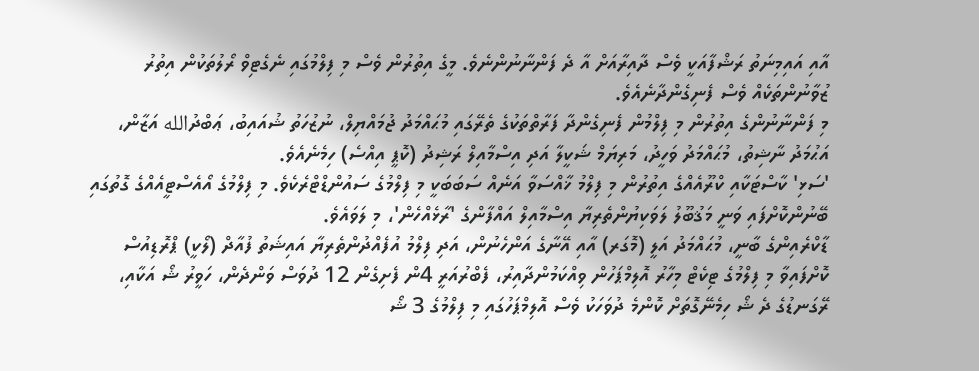އާއި އައިމިނަތު ރަޝްފާއަކީ ވެސް ދާއިރާއަށް އާ ދެ ފަންނާނުންނެވެ. މީގެ އިތުރުން ވެސް މި ފިލްމުގައި ނެގެޓިވް ރޯލުތަކުން އިތުރު ޒުވާނުންތަކެއް ވެސް ފެނިގެންދާނެއެވެ.
މި ފަންނާނުންގެ އިތުރުން މި ފިލްމުން ފެނިގެންދާ ފަރާތްތަކުގެ ތެރޭގައި މުޙައްމަދު ޖުމައްޔިލް، ނުޒުހަތު ޝުއައިބު، ޢަބްދުالله އަޒާން، އަޙުމަދު ނާޝިތު، މުޙައްމަދު ވަހީދު، މަރިޔަމް ޝަކީލާ އަދި އިސްމާއިލް ރަޝިދު (ކޮޕީ އިއްސެ) ހިމެނެއެވެ.
'ސަޅި' ކާސްޓަކާއި ކްރޫއެއްގެ އިތުރުން މި ފިލްމު ޚާއްސަވާ އަނެއް ސަބަބަކީ މި ފިލްމުގެ ސައުންޑްޓްރެކެވެ. މި ފިލްމުގެ އޯއެސްޓީއެއްގެ ގޮތުގައި ބޭނުންކޮށްފައި ވަނީ މަޤުބޫލު ލަވަކިޔުންތެރިޔާ އިސްމާއިލް އައްފާންގެ 'ރާޅެއްހެން'، މި ލަވައެވެ.
ޑާކްރެއިންގެ ބާނީ، މުޙައްމަދު އަލީ (މޮގަރ) އާއި އޭނާގެ އަންހެނުން، އަދި ފިލްމު އުފެއްދުންތެރިޔާ އައިޝަތު ފުއާދް (ލޯކީ) ޕްރޮޑިއުސް ކޮށްފައިވާ މި ފިލްމުގެ ޓިކެޓް މިހާރު އޮލިމްޕަހުން ވިއްކަމުންދާއިރު، ފެބްރުއަރީ 4ން ފެށިގެން 12 ދުވަސް ވަންދެން، ހަވީރު ޝޯ އަކާއި، ރޭގަނޑުގެ ދެ ޝޯ ހިމެނޭގޮތަށް ކޮންމެ ދުވަހަކު ވެސް އޮލިމްޕަހުގައި މި ފިލްމުގެ 3 ޝޯ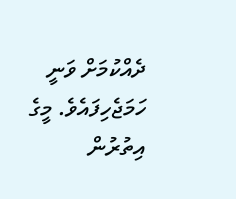ދެއްކުމަށް ވަނީ ހަމަޖެހިފައެވެ. މީގެ އިތުރުން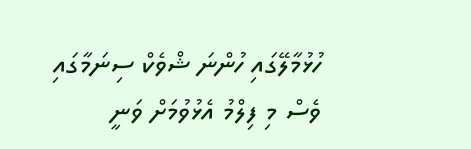ހުޅުމާލޭގައި ހުންނަ ޝްވެކް ސިނަމާގައި ވެސް މި ފިލްމު އެޅުވުމަށް ވަނީ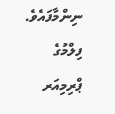ނިންމާފައެވެ. ފިލްމުގެ ޕްރިމިއަރ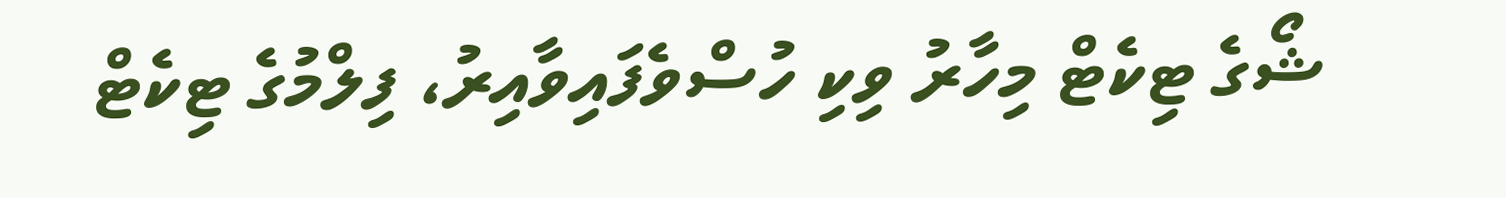ޝޯގެ ޓިކެޓް މިހާރު ވިކި ހުސްވެފައިވާއިރު، ފިލްމުގެ ޓިކެޓް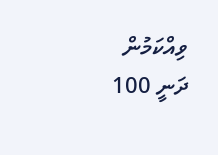ވިއްކަމުން ދަނީ 100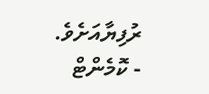ރުފިޔާއަށެވެ.
- ކޮމެންޓް